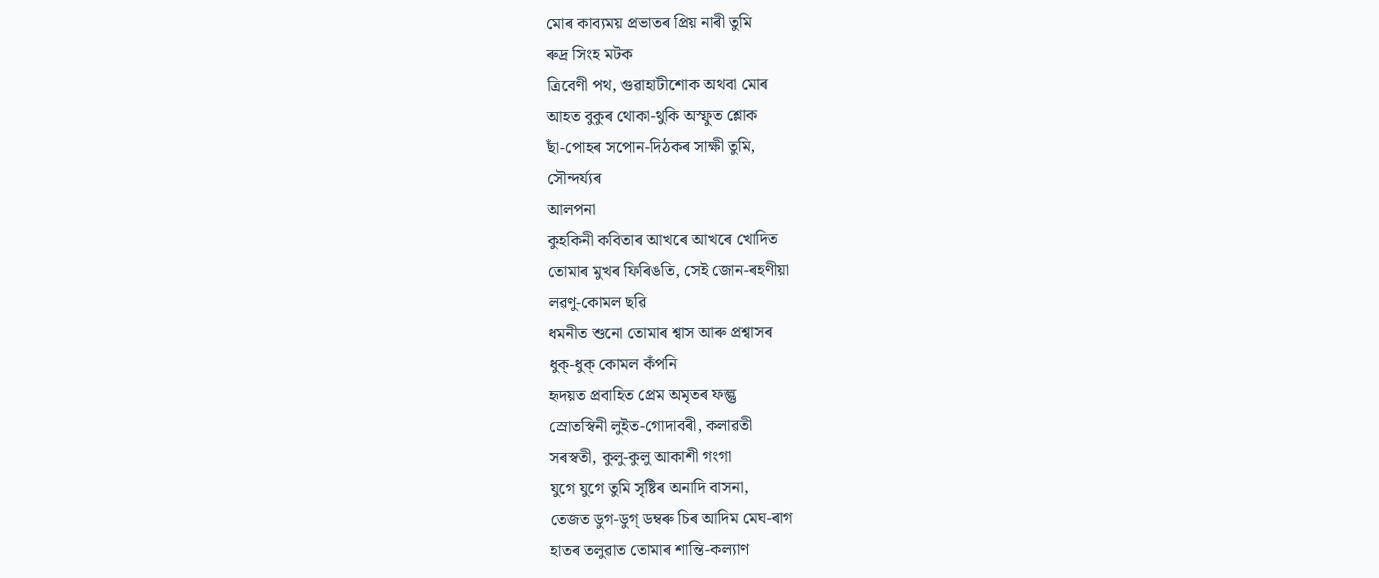মোৰ কাব্যময় প্ৰভাতৰ প্ৰিয় নাৰী তুমি
ৰুদ্ৰ সিংহ মটক
ত্ৰিবেণী পথ, গুৱাহাটীশোক অথবা মোৰ
আহত বুকুৰ থোকা-থুকি অস্ফুত শ্লোক
ছাঁ-পোহৰ সপোন-দিঠকৰ সাক্ষী তুমি,
সৌন্দৰ্য্যৰ
আলপনা
কুহকিনী কবিতাৰ আখৰে আখৰে খোদিত
তোমাৰ মুখৰ ফিৰিঙতি, সেই জোন-ৰহণীয়া
লৱণু-কোমল ছৱি
ধমনীত শুনো তোমাৰ শ্বাস আৰু প্ৰশ্বাসৰ
ধুক্-ধুক্ কোমল কঁপনি
হৃদয়ত প্ৰবাহিত প্ৰেম অমৃতৰ ফল্গু
স্ৰোতস্বিনী লুইত-গোদাবৰী, কলাৱতী
সৰস্বতী, কুলু-কুলু আকাশী গংগা
যুগে যুগে তুমি সৃষ্টিৰ অনাদি বাসনা,
তেজত ডুগ-ডুগ্ ডম্বৰু চিৰ আদিম মেঘ-ৰাগ
হাতৰ তলুৱাত তোমাৰ শান্তি-কল্যাণ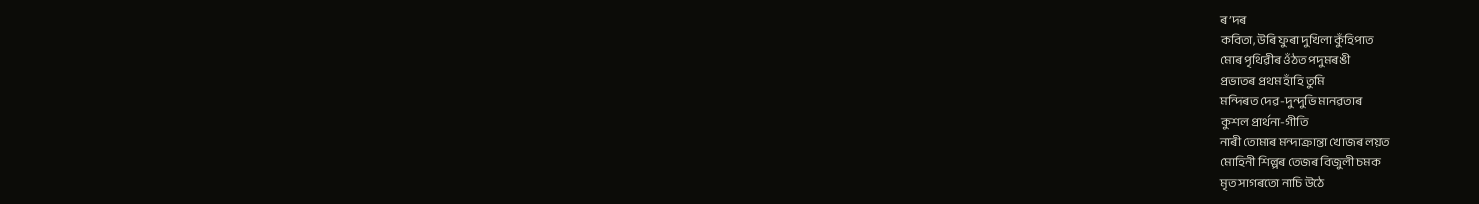ৰ’দৰ
কবিতা, উৰি ফুৰা দুখিলা কুঁহিপাত
মোৰ পৃথিৱীৰ ওঁঠত পদুমৰঙী
প্ৰভাতৰ প্ৰথম হাঁহি তুমি
মন্দিৰত দেৱ-দুন্দুভি মানৱতাৰ
কুশল প্ৰাৰ্থনা-গীতি
নাৰী তোমাৰ মন্দাক্ৰান্তা খোজৰ লয়ত
মোহিনী শিল্পৰ তেজৰ বিজুলী চমক
মৃত সাগৰতো নাচি উঠে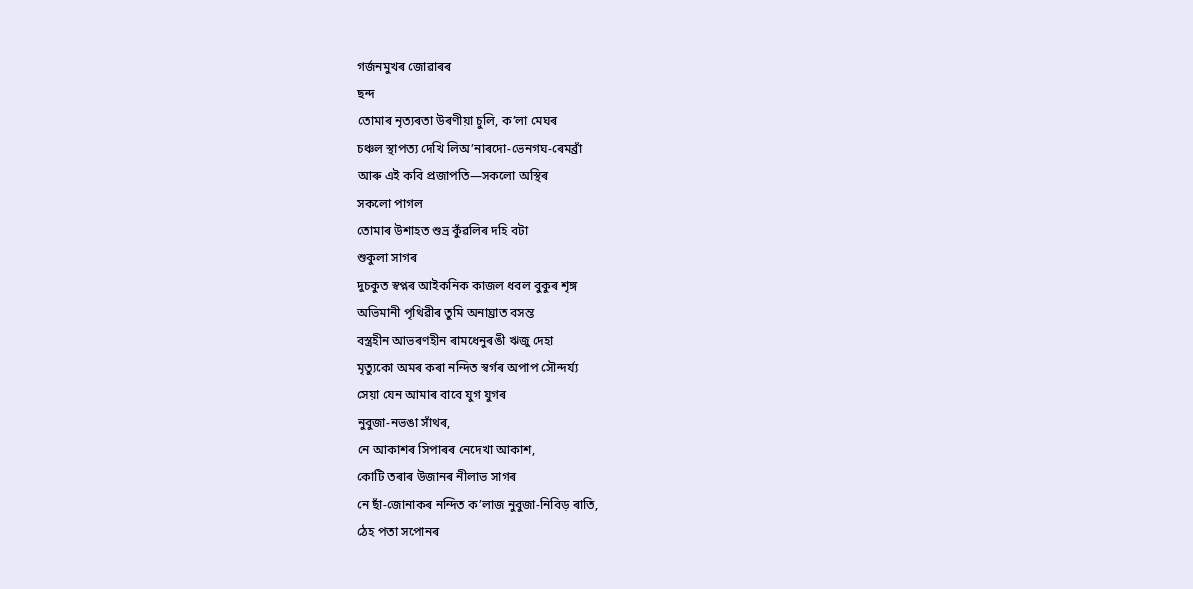গৰ্জনমুখৰ জোৱাৰৰ
ছন্দ
তোমাৰ নৃত্যৰতা উৰণীয়া চুলি, ক’লা মেঘৰ
চঞ্চল স্থাপত্য দেখি লিঅ’নাৰদো-ভেনগঘ-ৰেমব্ৰাঁ
আৰু এই কবি প্ৰজাপতি—সকলো অস্থিৰ
সকলো পাগল
তোমাৰ উশাহত শুভ্ৰ কুঁৱলিৰ দহি বটা
শুকুলা সাগৰ
দুচকুত স্বপ্নৰ আইকনিক কাজল ধবল বুকুৰ শৃঙ্গ
অভিমানী পৃথিৱীৰ তুমি অনাঘ্ৰাত বসন্ত
বস্ত্ৰহীন আভৰণহীন ৰামধেনুৰঙী ঋজু দেহা
মৃত্যুকো অমৰ কৰা নন্দিত স্বৰ্গৰ অপাপ সৌন্দৰ্য্য
সেয়া যেন আমাৰ বাবে যুগ যুগৰ
নুবুজা-নভঙা সাঁথৰ,
নে আকাশৰ সিপাৰৰ নেদেখা আকাশ,
কোটি তৰাৰ উজানৰ নীলাভ সাগৰ
নে ছাঁ-জোনাকৰ নন্দিত ক’লাজ নুবুজা-নিবিড় ৰাতি,
ঠেহ পতা সপোনৰ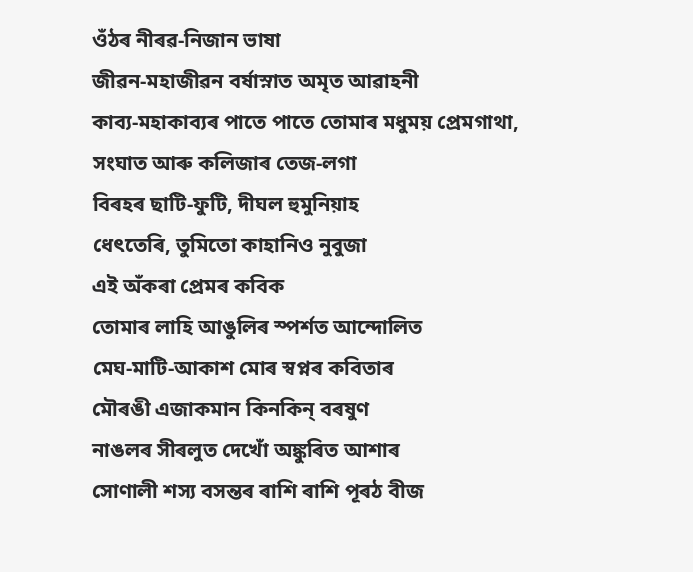ওঁঠৰ নীৰৱ-নিজান ভাষা
জীৱন-মহাজীৱন বৰ্ষাস্নাত অমৃত আৱাহনী
কাব্য-মহাকাব্যৰ পাতে পাতে তোমাৰ মধুময় প্ৰেমগাথা,
সংঘাত আৰু কলিজাৰ তেজ-লগা
বিৰহৰ ছাটি-ফুটি, দীঘল হুমুনিয়াহ
ধেৎতেৰি, তুমিতো কাহানিও নুবুজা
এই অঁকৰা প্রেমৰ কবিক
তোমাৰ লাহি আঙুলিৰ স্পৰ্শত আন্দোলিত
মেঘ-মাটি-আকাশ মোৰ স্বপ্নৰ কবিতাৰ
মৌৰঙী এজাকমান কিনকিন্ বৰষুণ
নাঙলৰ সীৰলুত দেখোঁ অঙ্কুৰিত আশাৰ
সোণালী শস্য বসন্তৰ ৰাশি ৰাশি পূৰঠ বীজ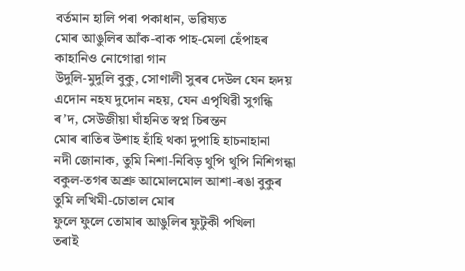বৰ্তমান হালি পৰা পকাধান, ভৱিষ্যত
মোৰ আঙুলিৰ আঁক-বাক পাহ-মেলা হেঁপাহৰ
কাহানিও নোগোৱা গান
উদুলি-মুদুলি বুকু, সোণালী সুৰৰ দেউল যেন হৃদয়
এদোন নহয দুদোন নহয়, যেন এপৃথিৱী সুগন্ধি
ৰ’দ, সেউজীয়া ঘাঁহনিত স্বপ্ন চিৰন্তন
মোৰ ৰাতিৰ উশাহ হাঁহি থকা দুপাহি হাচনাহানা
নদী জোনাক, তুমি নিশা-নিবিড় থুপি থুপি নিশিগন্ধা
বকুল-তগৰ অশ্ৰু আমোলমোল আশা-ৰঙা বুকুৰ
তুমি লখিমী-চোতাল মোৰ
ফুলে ফুলে তোমাৰ আঙুলিৰ ফুটুকী পখিলা
তৰাই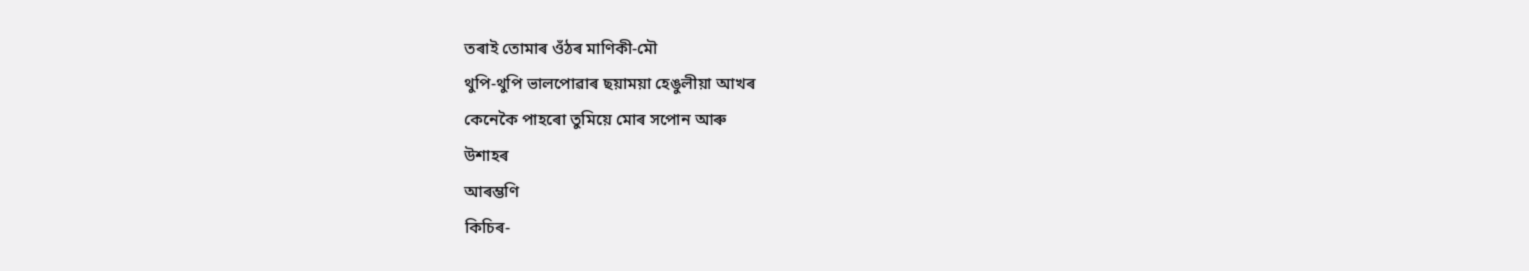তৰাই তোমাৰ ওঁঠৰ মাণিকী-মৌ
থুপি-থুপি ভালপোৱাৰ ছয়াময়া হেঙুলীয়া আখৰ
কেনেকৈ পাহৰো তুমিয়ে মোৰ সপোন আৰু
উশাহৰ
আৰম্ভণি
কিচিৰ-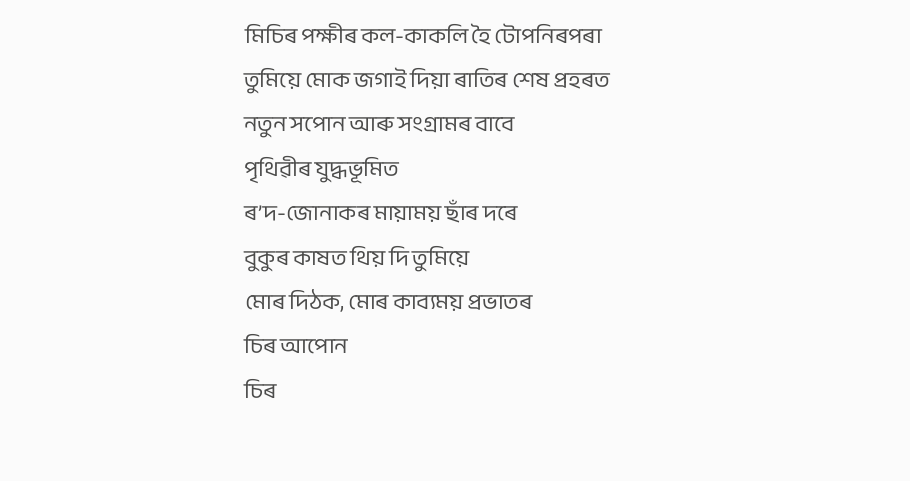মিচিৰ পক্ষীৰ কল-কাকলি হৈ টোপনিৰপৰা
তুমিয়ে মোক জগাই দিয়া ৰাতিৰ শেষ প্ৰহৰত
নতুন সপোন আৰু সংগ্ৰামৰ বাবে
পৃথিৱীৰ যুদ্ধভূমিত
ৰ’দ-জোনাকৰ মায়াময় ছাঁৰ দৰে
বুকুৰ কাষত থিয় দি তুমিয়ে
মোৰ দিঠক, মোৰ কাব্যময় প্ৰভাতৰ
চিৰ আপোন
চিৰ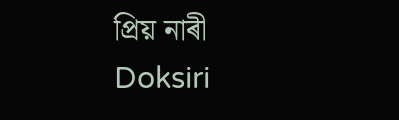প্ৰিয় নাৰী
Doksiri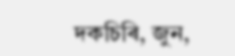দকচিৰি, জুন,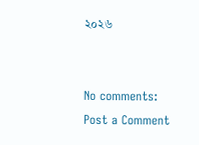২০২৬


No comments:
Post a Comment